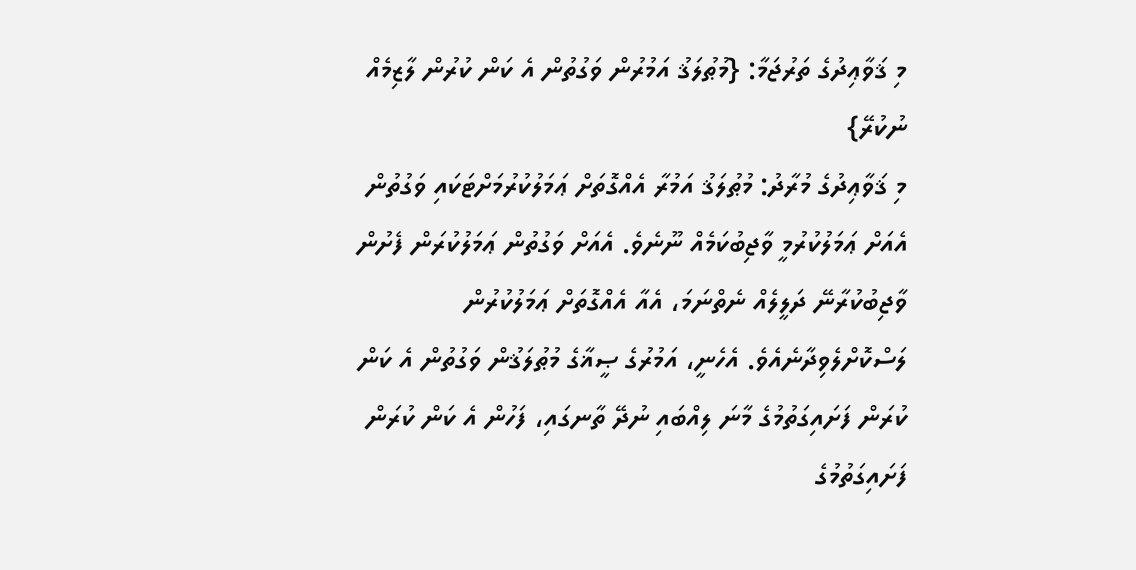މި ޤަވާޢިދުގެ ތަރުޖަމާ: {މުޠުލަޤު އަމުރުން ވަގުތުން އެ ކަން ކުރުން ލާޒިމެއް ނުކުރޭ}
މި ޤަވާޢިދުގެ މުރާދު: މުޠުލަޤު އަމުރާ އެއްގޮތަށް ޢަމަލުކުރުމަށްޓަކައި ވަގުތުން އެއަށް ޢަމަލުކުރުމީ ވާޖިބުކަމެއް ނޫނެވެ. އެއަށް ވަގުތުން ޢަމަލުކުރަން ފެށުން ވާޖިބުކުރާނޭ ދަލީލެއް ނެތްނަމަ، އެއާ އެއްގޮތަށް ޢަމަލުކުރުން ލަސްކޮށްލެވިދާނެއެވެ. އެހެނީ، އަމުރުގެ ޞީޣާގެ މުޠުލަޤުން ވަގުތުން އެ ކަން ކުރަން ފަށައިގަތުމުގެ މާނަ ލިއްބައި ނުދޭ ތާނގައި، ފަހުން އެ ކަން ކުރަން ފަށައިގަތުމުގެ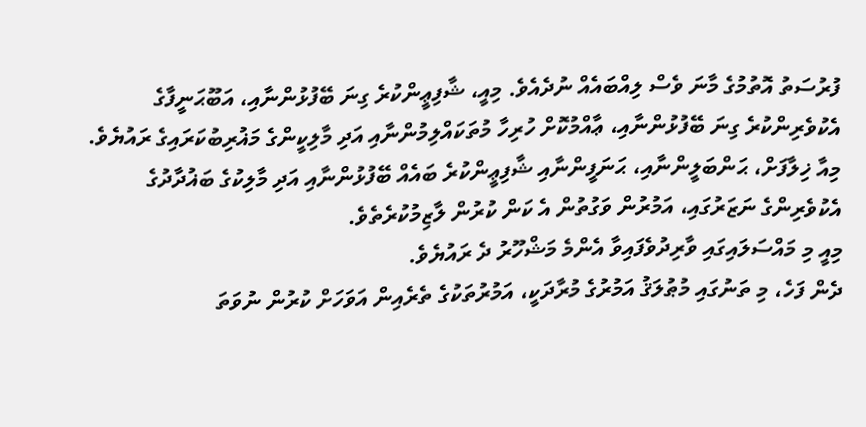ފުރުސަތު އޮތުމުގެ މާނަ ވެސް ލިއްބައެއް ނުދެއެވެ. މިއީ، ޝާފިޢީންކުރެ ގިނަ ބޭފުޅުންނާއި، އަބޫޙަނީފާގެ އެކުވެރިންކުރެ ގިނަ ބޭފުޅުންނާއި، ޢާއްމުކޮށް ހުރިހާ މުތަކައްލިމުންނާއި އަދި މާލިކީންގެ މަޣުރިބުކަރައިގެ ރައުޔެވެ.
މިއާ ޚިލާފަށް، ޙަންބަލީންނާއި، ޙަނަފީންނާއި ޝާފިޢީންކުރެ ބައެއް ބޭފުޅުންނާއި އަދި މާލިކުގެ ބަޣުދާދުގެ އެކުވެރިންގެ ނަޒަރުގައި، އަމުރުން ވަގުތުން އެ ކަން ކުރުން ލާޒިމުކުރެތެވެ.
މިއީ މި މައްސަލައިގައި ވާރިދުވެފައިވާ އެންމެ މަޝްހޫރު ދެ ރައުޔެވެ.
ދެން ފަހެ، މި ތަނުގައި މުޠުލަޤު އަމުރުގެ މުރާދަކީ، އަމުރުތަކުގެ ތެރެއިން އަވަހަށް ކުރުން ނުވަތަ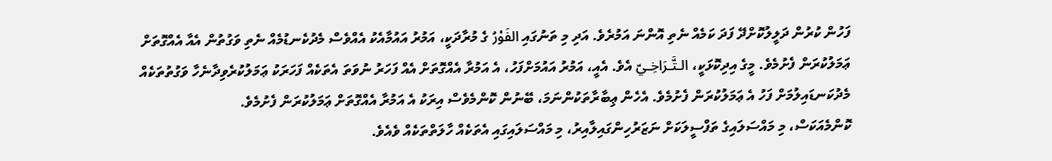ފަހުން ކުރުން ދަލީލުކޮށްދޭ ފަދަ ކަމެއް ނެތި އޮންނަ އަމުރެވެ. އަދި މި ތަނުގައި الفَوْرُ ގެ މުރާދަކީ، އަމުރު އައުމާއެކު އެއްވެސް މެދުކެނޑުމެއް ނެތި ވަގުތުން އެއާ އެއްގޮތަށް ޢަމަލުކުރަން ފެށުމެވެ. މީގެ އިދިކޮޅަކީ، الـتَّـرَاخِـيّ އެވެ. އެއީ، އަމުރު އައުމަށްފަހު، އެ އަމުރާ އެއްގޮތަށް އެއް ފަހަރު ނުވަތަ އެތަކެއް ފަހަރަކު ޢަމަލުކުރެވިދާނެހާ ވަގުތުތަކެއް މެދުކަނޑައިލުމަށް ފަހު އެ ޢަމަލުކުރަން ފެށުމެވެ. އެހެން ޢިބާރާތަކުންނަމަ، ބޭނުން ކޮންމެވެސް އިރަކު އެ އަމުރާ އެއްގޮތަށް ޢަމަލުކުރަން ފެށުމެވެ.
ކޮންމެއަކަސް، މި މައްސަލައިގެ ތަފްސީލަކަށް ނަޒަރުހިންގައިލާއިރު، މި މައްސަލައިގައި އެތަކެއް ހާލަތްތަކެއް ވެއެވެ.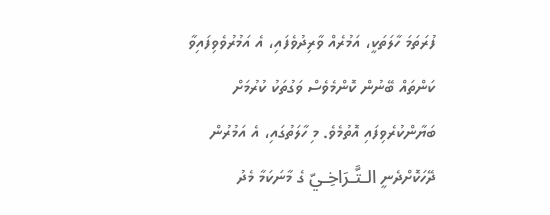ފުރަތަމަ ހާލަތަކީ، އަމުރެއް ވާރިދުވެފައި، އެ އަމުރުވެވިފައިވާ ކަންތައް ބޭނުން ކޮންމެވެސް ވަގުތަކު ކުރުމަށް ބަޔާންކުރެވިފައި އޮތުމެވެ. މި ހާލަތުގައި، އެ އަމުރުން ދޭހަކޮށްދެނީ الـتَّـرَاخِـيّ ގެ މާނަކަމާ މެދު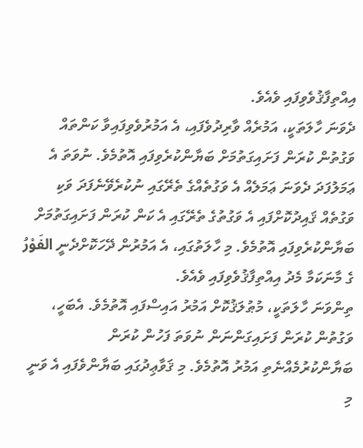އިއްތިފާޤުވެވިފައި ވެއެވެ.
ދެވަނަ ހާލަތަކީ، އަމުރެއް ވާރިދުވެފައި، އެ އަމުރުވެވިފައިވާ ކަންތައް ވަގުތުން ކުރަން ފަށައިގަތުމަށް ބަޔާންކުރެވިފައި އޮތުމެވެ. ނުވަތަ އެ ޢަމަލުފަދަ ދެވަނަ ޢަމަލެއް އެ ވަގުތެއްގެ ތެރޭގައި ނުކުރެވޭނެފަދަ ވަކި ވަގުތެއް ޤައިދުކޮށްފައި އެ ވަގުތުގެ ތެރޭގައި އެ ކަން ކުރަން ފަށައިގަތުމަށް ބަޔާންކުރެވިފައި އޮތުމެވެ. މި ހާލަތުގައި، އެ އަމުރުން ދޭހަކޮށްދެނީ الفَوْرُ ގެ މާނަކަމާ މެދު އިއްތިފާޤުވެވިފައި ވެއެވެ.
ތިންވަނަ ހާލަތަކީ، މުޠުލަޤުކޮށް އަމުރު އައިސްފައި އޮތުމެވެ. އެބަހީ، ވަގުތުން ކުރަން ފަށައިގަންނަން ނުވަތަ ފަހުން ކުރަން ބަޔާންކުރުމެއްނެތި އަމުރު އޮތުމެވެ. މި ޤަވާޢިދުގައި ބަޔާންވެފައި އެ ވަނީ މި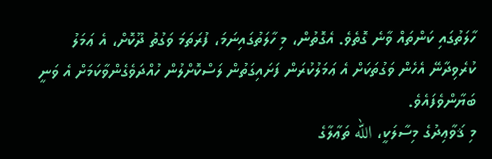ހާލަތުގައި ކަންތައް ވާނެ ގޮތެވެ. އެގޮތުން، މި ހާލަތުގައިނަމަ، ފުރަތަމަ ވަގުތު ދޫކޮށް، އެ ޢަމަލު ކުރެވިދާނޭ އެހެން ވަގުތަކަށް އެ ޢަމަލުކުރަން ފަށައިގަތުން ލަސްކޮށްލުން ހުއްދަވެގެންވާކަމަށް އެ ވަނީ ބަޔާންވެފައެވެ.
މި ޤަވާޢިދުގެ މިސާލަކީ، الله ތަޢާލާގެ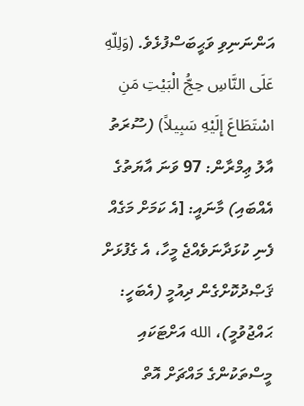އަންނަނިވި ވަޙީބަސްފުޅެވެ. (وَلِلّهِ عَلَى النَّاسِ حِجُّ الْبَيْتِ مَنِ اسْتَطَاعَ إِلَيْهِ سَبِيلاً) (ސޫރަތު އާލު ޢިމްރާން: 97 ވަނަ އާޔަތުގެ އެއްބައި) މާނައީ: [އެ ކަމަށް މަގެއް ފެނި ކުޅަދާނަވެއްޖެ މީހާ، އެ ގެފުޅަށް ޤަޞްދުކޮށްގެން ދިއުމީ (އެބަހީ: ޙައްޖުވުމީ)، الله އަށްޓަކައި މީސްތަކުންގެ މައްޗަށް އޮތް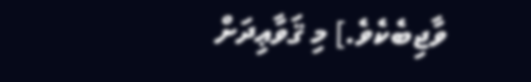ވާޖިބެކެވެ.] މި ޤަވާޢިދަށް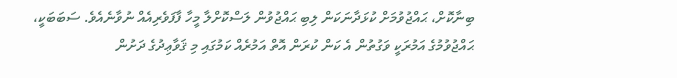ބިނާކޮށް، ޙައްޖުވުމަށް ކުޅަދާނަކަން ލިބި ޙައްޖުވުން ލަސްކޮށްލާ މީހާ ފާފަވެރިއެއް ނުވާނެއެވެ. ސަބަބަކީ، ޙައްޖުވުމުގެ އަމުރަކީ ވަގުތުން އެ ކަން ކުރަން އޮތް އަމުރެއް ކަމުގައި މި ޤަވާޢިދުގެ ދަށުން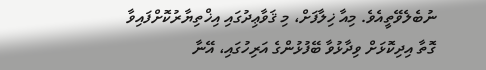ނުބެލެވޭތީއެވެ. މިއާ ޚިލާފަށް، މި ޤަވާޢިދުގައި އިޚްތިޔާރުކޮށްފައިވާ ގޮތާ އިދިކޮޅަށް ވިދާޅުވާ ބޭފުޅުންގެ އަރިހުގައި، އޭނާ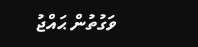ވަގުތުން ޙައްޖު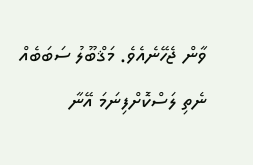ވާން ޖެހޭނެއެވެ. މަޤްބޫލު ސަބަބެއް ނެތި ލަސްކޮށްފިނަމަ އޭނާ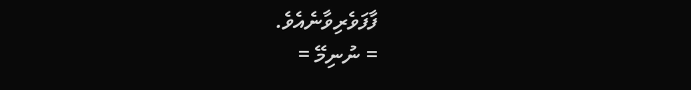ފާފަވެރިވާނެއެވެ.
= ނުނިމޭ =